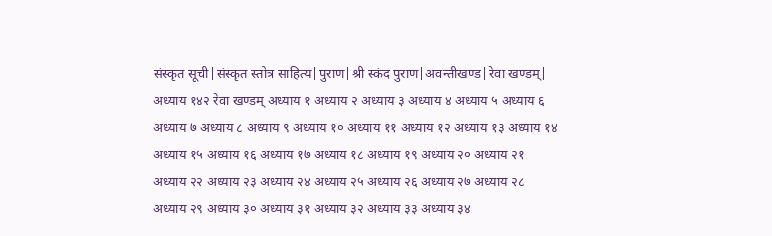संस्कृत सूची|संस्कृत स्तोत्र साहित्य|पुराण|श्री स्कंद पुराण|अवन्तीखण्ड|रेवा खण्डम्| अध्याय १४२ रेवा खण्डम् अध्याय १ अध्याय २ अध्याय ३ अध्याय ४ अध्याय ५ अध्याय ६ अध्याय ७ अध्याय ८ अध्याय ९ अध्याय १० अध्याय ११ अध्याय १२ अध्याय १३ अध्याय १४ अध्याय १५ अध्याय १६ अध्याय १७ अध्याय १८ अध्याय १९ अध्याय २० अध्याय २१ अध्याय २२ अध्याय २३ अध्याय २४ अध्याय २५ अध्याय २६ अध्याय २७ अध्याय २८ अध्याय २९ अध्याय ३० अध्याय ३१ अध्याय ३२ अध्याय ३३ अध्याय ३४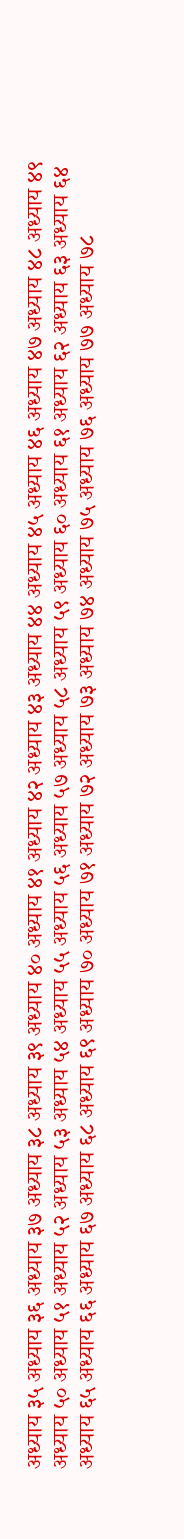अध्याय ३५ अध्याय ३६ अध्याय ३७ अध्याय ३८ अध्याय ३९ अध्याय ४० अध्याय ४१ अध्याय ४२ अध्याय ४३ अध्याय ४४ अध्याय ४५ अध्याय ४६ अध्याय ४७ अध्याय ४८ अध्याय ४९ अध्याय ५० अध्याय ५१ अध्याय ५२ अध्याय ५३ अध्याय ५४ अध्याय ५५ अध्याय ५६ अध्याय ५७ अध्याय ५८ अध्याय ५९ अध्याय ६० अध्याय ६१ अध्याय ६२ अध्याय ६३ अध्याय ६४ अध्याय ६५ अध्याय ६६ अध्याय ६७ अध्याय ६८ अध्याय ६९ अध्याय ७० अध्याय ७१ अध्याय ७२ अध्याय ७३ अध्याय ७४ अध्याय ७५ अध्याय ७६ अध्याय ७७ अध्याय ७८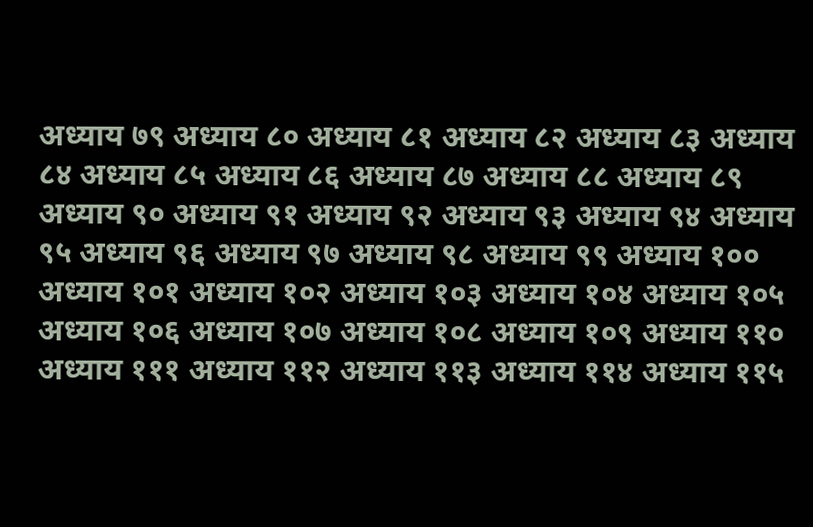अध्याय ७९ अध्याय ८० अध्याय ८१ अध्याय ८२ अध्याय ८३ अध्याय ८४ अध्याय ८५ अध्याय ८६ अध्याय ८७ अध्याय ८८ अध्याय ८९ अध्याय ९० अध्याय ९१ अध्याय ९२ अध्याय ९३ अध्याय ९४ अध्याय ९५ अध्याय ९६ अध्याय ९७ अध्याय ९८ अध्याय ९९ अध्याय १०० अध्याय १०१ अध्याय १०२ अध्याय १०३ अध्याय १०४ अध्याय १०५ अध्याय १०६ अध्याय १०७ अध्याय १०८ अध्याय १०९ अध्याय ११० अध्याय १११ अध्याय ११२ अध्याय ११३ अध्याय ११४ अध्याय ११५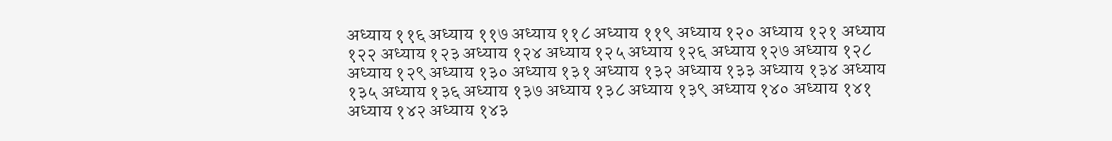अध्याय ११६ अध्याय ११७ अध्याय ११८ अध्याय ११९ अध्याय १२० अध्याय १२१ अध्याय १२२ अध्याय १२३ अध्याय १२४ अध्याय १२५ अध्याय १२६ अध्याय १२७ अध्याय १२८ अध्याय १२९ अध्याय १३० अध्याय १३१ अध्याय १३२ अध्याय १३३ अध्याय १३४ अध्याय १३५ अध्याय १३६ अध्याय १३७ अध्याय १३८ अध्याय १३९ अध्याय १४० अध्याय १४१ अध्याय १४२ अध्याय १४३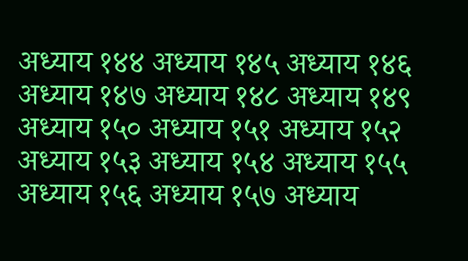अध्याय १४४ अध्याय १४५ अध्याय १४६ अध्याय १४७ अध्याय १४८ अध्याय १४९ अध्याय १५० अध्याय १५१ अध्याय १५२ अध्याय १५३ अध्याय १५४ अध्याय १५५ अध्याय १५६ अध्याय १५७ अध्याय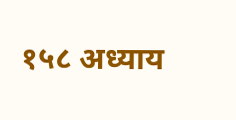१५८ अध्याय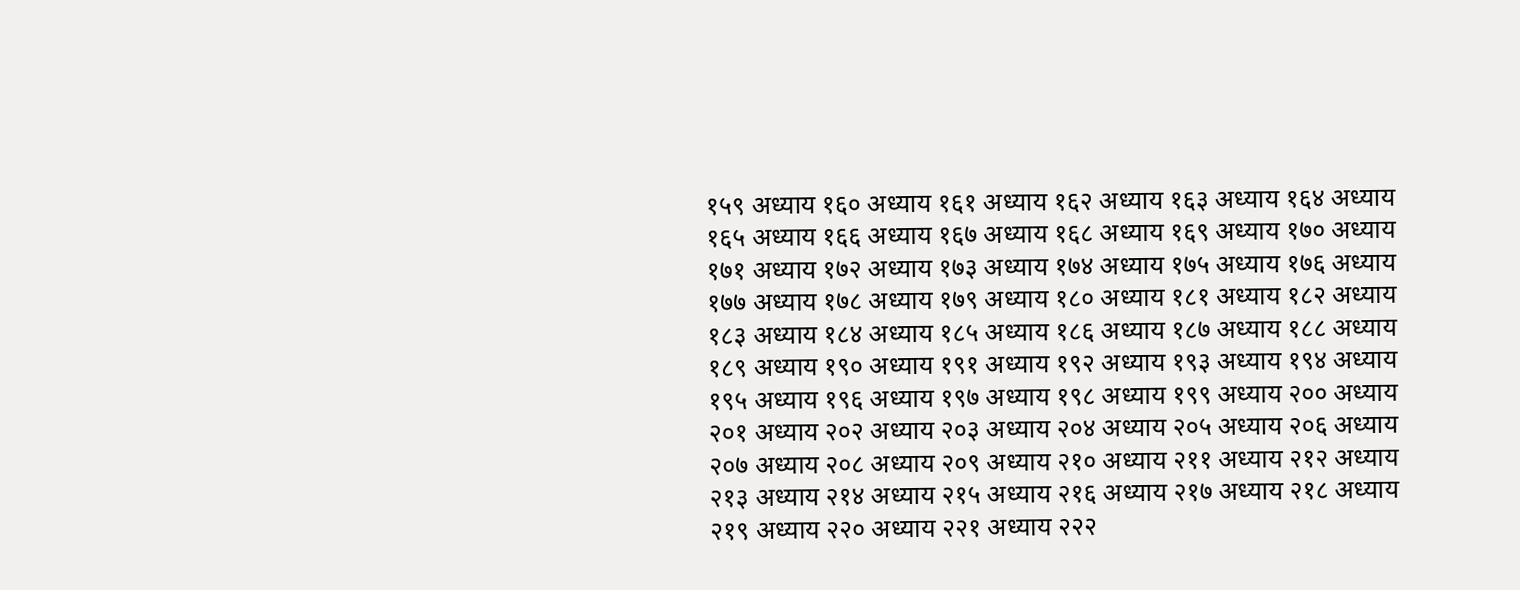१५९ अध्याय १६० अध्याय १६१ अध्याय १६२ अध्याय १६३ अध्याय १६४ अध्याय १६५ अध्याय १६६ अध्याय १६७ अध्याय १६८ अध्याय १६९ अध्याय १७० अध्याय १७१ अध्याय १७२ अध्याय १७३ अध्याय १७४ अध्याय १७५ अध्याय १७६ अध्याय १७७ अध्याय १७८ अध्याय १७९ अध्याय १८० अध्याय १८१ अध्याय १८२ अध्याय १८३ अध्याय १८४ अध्याय १८५ अध्याय १८६ अध्याय १८७ अध्याय १८८ अध्याय १८९ अध्याय १९० अध्याय १९१ अध्याय १९२ अध्याय १९३ अध्याय १९४ अध्याय १९५ अध्याय १९६ अध्याय १९७ अध्याय १९८ अध्याय १९९ अध्याय २०० अध्याय २०१ अध्याय २०२ अध्याय २०३ अध्याय २०४ अध्याय २०५ अध्याय २०६ अध्याय २०७ अध्याय २०८ अध्याय २०९ अध्याय २१० अध्याय २११ अध्याय २१२ अध्याय २१३ अध्याय २१४ अध्याय २१५ अध्याय २१६ अध्याय २१७ अध्याय २१८ अध्याय २१९ अध्याय २२० अध्याय २२१ अध्याय २२२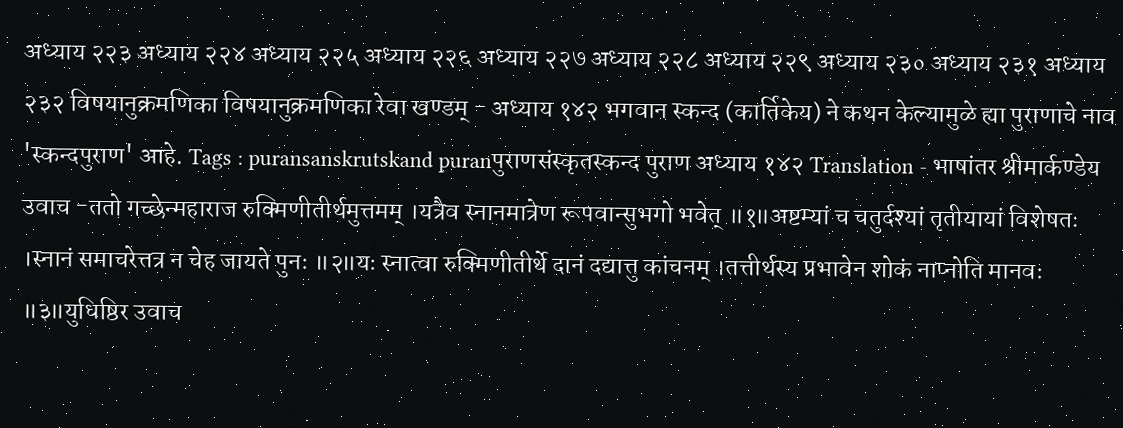अध्याय २२३ अध्याय २२४ अध्याय २२५ अध्याय २२६ अध्याय २२७ अध्याय २२८ अध्याय २२९ अध्याय २३० अध्याय २३१ अध्याय २३२ विषयानुक्रमणिका विषयानुक्रमणिका रेवा खण्डम् - अध्याय १४२ भगवान स्कन्द (कार्तिकेय) ने कथन केल्यामुळे ह्या पुराणाचे नाव 'स्कन्दपुराण' आहे. Tags : puransanskrutskand puranपुराणसंस्कृतस्कन्द पुराण अध्याय १४२ Translation - भाषांतर श्रीमार्कण्डेय उवाच -ततो गच्छेन्महाराज रुक्मिणीतीर्थमुत्तमम् ।यत्रैव स्नानमात्रेण रूपवान्सुभगो भवेत् ॥१॥अष्टम्यां च चतुर्दश्यां तृतीयायां विशेषतः ।स्नानं समाचरेत्तत्र न चेह जायते पुनः ॥२॥यः स्नात्वा रुक्मिणीतीर्थे दानं दद्यात्तु कांचनम् ।तत्तीर्थस्य प्रभावेन शोकं नाप्नोति मानवः ॥३॥युधिष्ठिर उवाच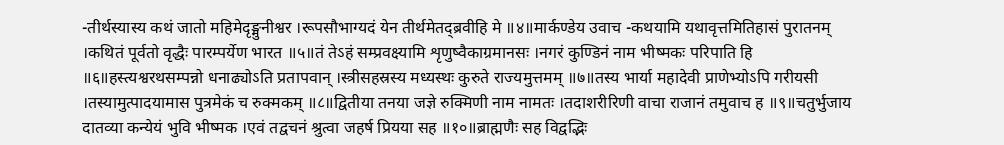-तीर्थस्यास्य कथं जातो महिमेदृङ्मुनीश्वर ।रूपसौभाग्यदं येन तीर्थमेतद्ब्रवीहि मे ॥४॥मार्कण्डेय उवाच -कथयामि यथावृत्तमितिहासं पुरातनम् ।कथितं पूर्वतो वृद्धैः पारम्पर्येण भारत ॥५॥तं तेऽहं सम्प्रवक्ष्यामि शृणुष्वैकाग्रमानसः ।नगरं कुण्डिनं नाम भीष्मकः परिपाति हि ॥६॥हस्त्यश्वरथसम्पन्नो धनाढ्योऽति प्रतापवान् ।स्त्रीसहस्रस्य मध्यस्थः कुरुते राज्यमुत्तमम् ॥७॥तस्य भार्या महादेवी प्राणेभ्योऽपि गरीयसी ।तस्यामुत्पादयामास पुत्रमेकं च रुक्मकम् ॥८॥द्वितीया तनया जज्ञे रुक्मिणी नाम नामतः ।तदाशरीरिणी वाचा राजानं तमुवाच ह ॥९॥चतुर्भुजाय दातव्या कन्येयं भुवि भीष्मक ।एवं तद्वचनं श्रुत्वा जहर्ष प्रियया सह ॥१०॥ब्राह्मणैः सह विद्वद्भिः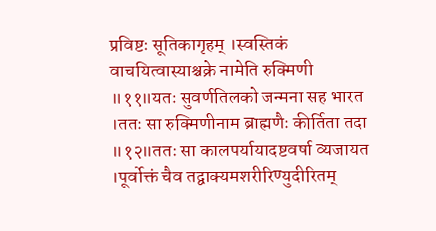प्रविष्टः सूतिकागृहम् ।स्वस्तिकं वाचयित्वास्याश्चक्रे नामेति रुक्मिणी ॥११॥यतः सुवर्णतिलको जन्मना सह भारत ।ततः सा रुक्मिणीनाम ब्राह्मणैः कीर्तिता तदा ॥१२॥ततः सा कालपर्यायादष्टवर्षा व्यजायत ।पूर्वोक्तं चैव तद्वाक्यमशरीरिण्युदीरितम्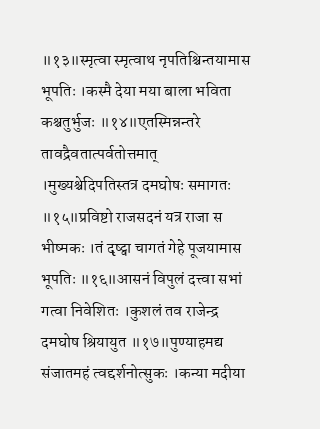॥१३॥स्मृत्वा स्मृत्वाथ नृपतिश्चिन्तयामास भूपतिः ।कस्मै देया मया बाला भविता कश्चतुर्भुजः ॥१४॥एतस्मिन्नन्तरे तावद्रैवतात्पर्वतोत्तमात् ।मुख्यश्चेदिपतिस्तत्र दमघोषः समागतः ॥१५॥प्रविष्टो राजसदनं यत्र राजा स भीष्मकः ।तं दृष्ट्वा चागतं गेहे पूजयामास भूपतिः ॥१६॥आसनं विपुलं दत्त्वा सभां गत्वा निवेशितः ।कुशलं तव राजेन्द्र दमघोष श्रियायुत ॥१७॥पुण्याहमद्य संजातमहं त्वद्दर्शनोत्सुकः ।कन्या मदीया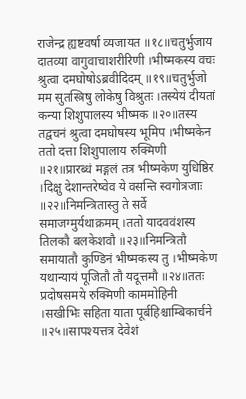राजेन्द्र ह्यष्टवर्षा व्यजायत ॥१८॥चतुर्भुजाय दातव्या वागुवाचाशरीरिणी ।भीष्मकस्य वचः श्रुत्वा दमघोषोऽब्रवीदिदम् ॥१९॥चतुर्भुजो मम सुतस्त्रिषु लोकेषु विश्रुतः ।तस्येयं दीयतां कन्या शिशुपालस्य भीष्मक ॥२०॥तस्य तद्वचनं श्रुत्वा दमघोषस्य भूमिप ।भीष्मकेन ततो दत्ता शिशुपालाय रुक्मिणी ॥२१॥प्रारब्धं मङ्गलं तत्र भीष्मकेण युधिष्ठिर ।दिक्षु देशान्तरेष्वेव ये वसन्ति स्वगोत्रजाः ॥२२॥निमन्त्रितास्तु ते सर्वे समाजग्मुर्यथाक्रमम् ।ततो यादववंशस्य तिलकौ बलकेशवौ ॥२३॥निमन्त्रितौ समायातौ कुण्डिनं भीष्मकस्य तु ।भीष्मकेण यथान्यायं पूजितौ तौ यदूत्तमौ ॥२४॥ततः प्रदोषसमये रुक्मिणी काममोहिनी ।सखीभिः सहिता याता पूर्बहिश्चाम्बिकार्चने ॥२५॥सापश्यत्तत्र देवेशं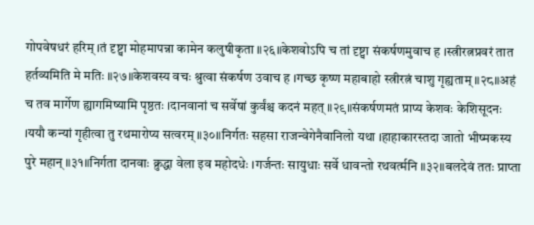गोपवेषधरं हरिम् ।तं दृष्ट्वा मोहमापन्ना कामेन कलुषीकृता ॥२६॥केशवोऽपि च तां दृष्ट्वा संकर्षणमुवाच ह ।स्त्रीरत्नप्रवरं तात हर्तव्यमिति मे मतिः ॥२७॥केशवस्य वचः श्रुत्वा संकर्षण उवाच ह ।गच्छ कृष्ण महाबाहो स्त्रीरत्नं चाशु गृह्यताम् ॥२८॥अहं च तव मार्गेण ह्यागमिष्यामि पृष्ठतः ।दानवानां च सर्वेषां कुर्वंश्च कदनं महत् ॥२९॥संकर्षणमतं प्राप्य केशवः केशिसूदनः ।ययौ कन्यां गृहीत्वा तु रथमारोप्य सत्वरम् ॥३०॥निर्गतः सहसा राजन्वेगेनैवानिलो यथा ।हाहाकारस्तदा जातो भीष्मकस्य पुरे महान् ॥३१॥निर्गता दानवाः क्रुद्धा वेला इव महोदधेः ।गर्जन्तः सायुधाः सर्वे धावन्तो रथवर्त्मनि ॥३२॥बलदेवं ततः प्राप्ता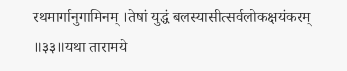रथमार्गानुगामिनम् ।तेषां युद्धं बलस्यासीत्सर्वलोकक्षयंकरम् ॥३३॥यथा तारामये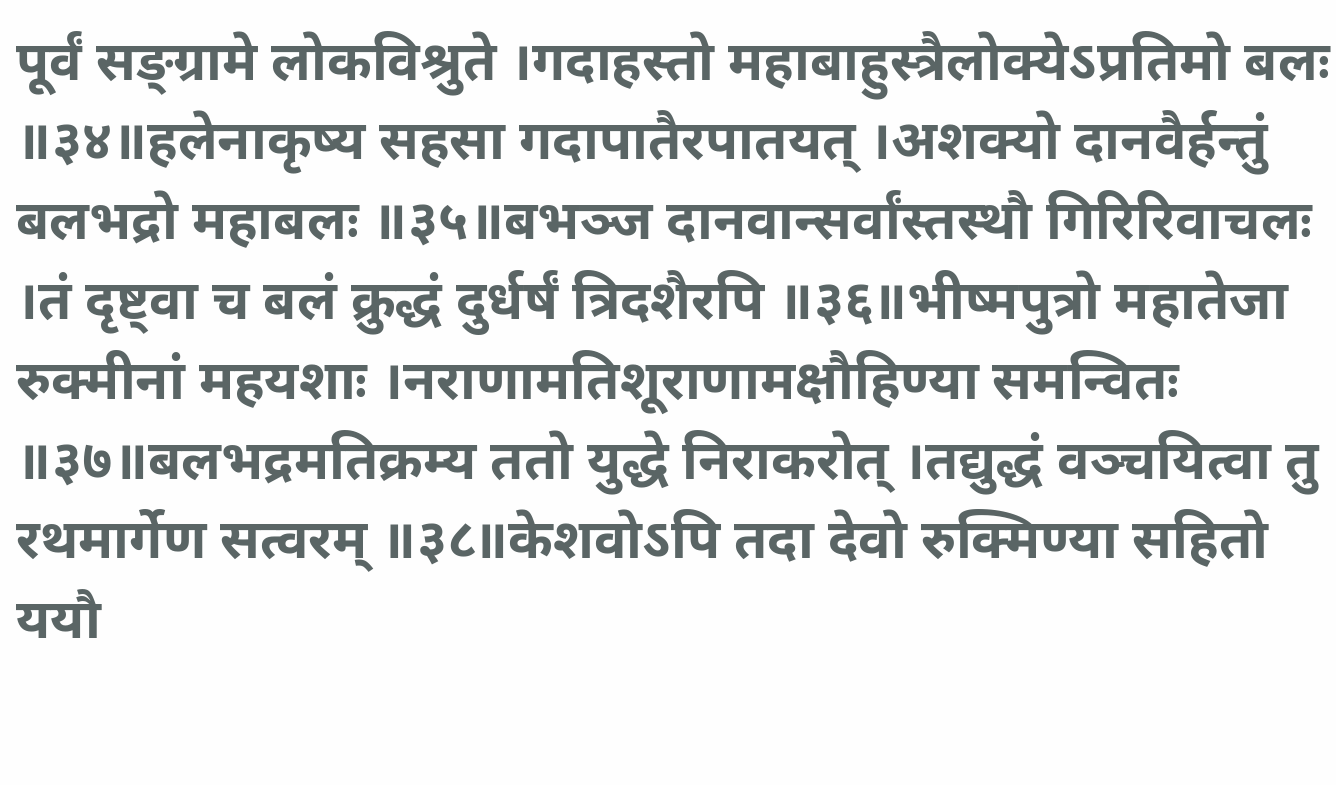पूर्वं सङ्ग्रामे लोकविश्रुते ।गदाहस्तो महाबाहुस्त्रैलोक्येऽप्रतिमो बलः ॥३४॥हलेनाकृष्य सहसा गदापातैरपातयत् ।अशक्यो दानवैर्हन्तुं बलभद्रो महाबलः ॥३५॥बभञ्ज दानवान्सर्वांस्तस्थौ गिरिरिवाचलः ।तं दृष्ट्वा च बलं क्रुद्धं दुर्धर्षं त्रिदशैरपि ॥३६॥भीष्मपुत्रो महातेजा रुक्मीनां महयशाः ।नराणामतिशूराणामक्षौहिण्या समन्वितः ॥३७॥बलभद्रमतिक्रम्य ततो युद्धे निराकरोत् ।तद्युद्धं वञ्चयित्वा तु रथमार्गेण सत्वरम् ॥३८॥केशवोऽपि तदा देवो रुक्मिण्या सहितो ययौ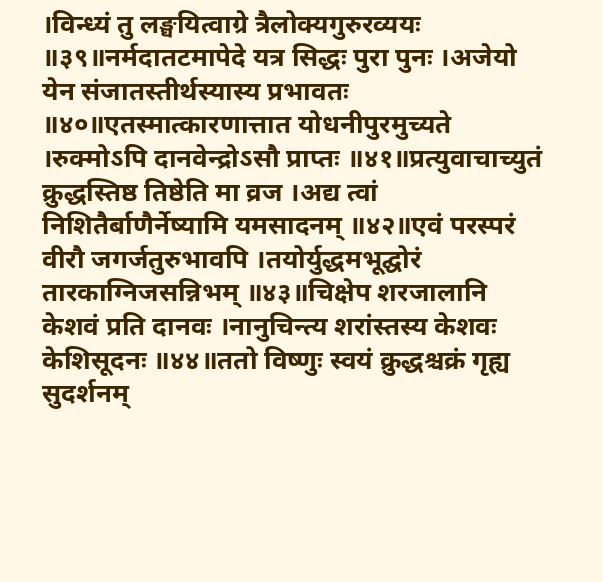।विन्ध्यं तु लङ्घयित्वाग्रे त्रैलोक्यगुरुरव्ययः ॥३९॥नर्मदातटमापेदे यत्र सिद्धः पुरा पुनः ।अजेयो येन संजातस्तीर्थस्यास्य प्रभावतः ॥४०॥एतस्मात्कारणात्तात योधनीपुरमुच्यते ।रुक्मोऽपि दानवेन्द्रोऽसौ प्राप्तः ॥४१॥प्रत्युवाचाच्युतं क्रुद्धस्तिष्ठ तिष्ठेति मा व्रज ।अद्य त्वां निशितैर्बाणैर्नेष्यामि यमसादनम् ॥४२॥एवं परस्परं वीरौ जगर्जतुरुभावपि ।तयोर्युद्धमभूद्घोरं तारकाग्निजसन्निभम् ॥४३॥चिक्षेप शरजालानि केशवं प्रति दानवः ।नानुचिन्त्य शरांस्तस्य केशवः केशिसूदनः ॥४४॥ततो विष्णुः स्वयं क्रुद्धश्चक्रं गृह्य सुदर्शनम्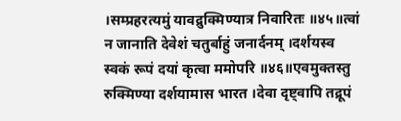।सम्प्रहरत्यमुं यावद्रुक्मिण्यात्र निवारितः ॥४५॥त्वां न जानाति देवेशं चतुर्बाहुं जनार्दनम् ।दर्शयस्व स्वकं रूपं दयां कृत्वा ममोपरि ॥४६॥एवमुक्तस्तु रुक्मिण्या दर्शयामास भारत ।देवा दृष्ट्वापि तद्रूपं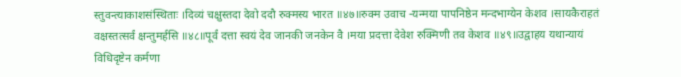स्तुवन्त्याकाशसंस्थिताः ।दिव्यं चक्षुस्तदा देवो ददौ रुक्मस्य भारत ॥४७॥रुक्म उवाच -यन्मया पापनिष्ठेन मन्दभाग्येन केशव ।सायकैराहतं वक्षस्तत्सर्वं क्षन्तुमर्हसि ॥४८॥पूर्वं दत्ता स्वयं देव जानकी जनकेन वै ।मया प्रदत्ता देवेश रुक्मिणी तव केशव ॥४९॥उद्वाहय यथान्यायं विधिदृष्टेन कर्मणा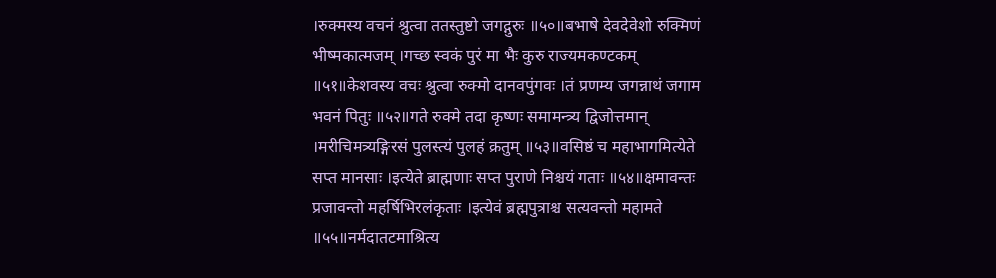।रुक्मस्य वचनं श्रुत्वा ततस्तुष्टो जगद्गुरुः ॥५०॥बभाषे देवदेवेशो रुक्मिणं भीष्मकात्मजम् ।गच्छ स्वकं पुरं मा भैः कुरु राज्यमकण्टकम् ॥५१॥केशवस्य वचः श्रुत्वा रुक्मो दानवपुंगवः ।तं प्रणम्य जगन्नाथं जगाम भवनं पितुः ॥५२॥गते रुक्मे तदा कृष्णः समामन्त्र्य द्विजोत्तमान् ।मरीचिमत्र्यङ्गिरसं पुलस्त्यं पुलहं क्रतुम् ॥५३॥वसिष्ठं च महाभागमित्येते सप्त मानसाः ।इत्येते ब्राह्मणाः सप्त पुराणे निश्चयं गताः ॥५४॥क्षमावन्तः प्रजावन्तो महर्षिभिरलंकृताः ।इत्येवं ब्रह्मपुत्राश्च सत्यवन्तो महामते ॥५५॥नर्मदातटमाश्रित्य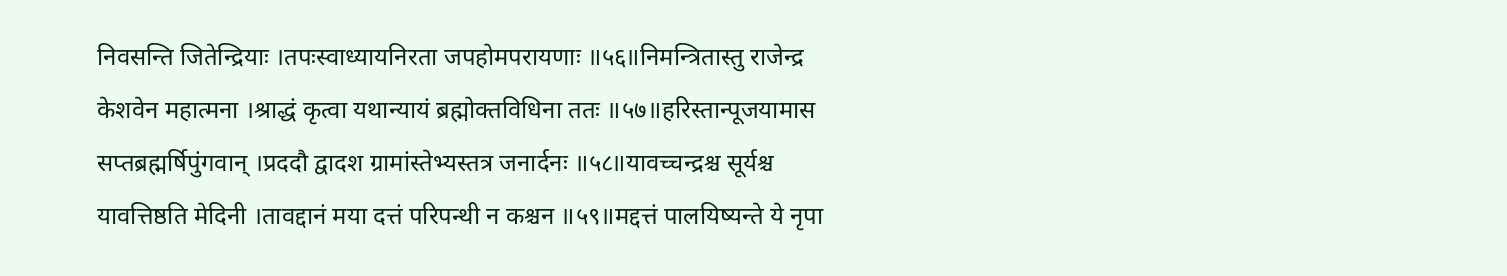निवसन्ति जितेन्द्रियाः ।तपःस्वाध्यायनिरता जपहोमपरायणाः ॥५६॥निमन्त्रितास्तु राजेन्द्र केशवेन महात्मना ।श्राद्धं कृत्वा यथान्यायं ब्रह्मोक्तविधिना ततः ॥५७॥हरिस्तान्पूजयामास सप्तब्रह्मर्षिपुंगवान् ।प्रददौ द्वादश ग्रामांस्तेभ्यस्तत्र जनार्दनः ॥५८॥यावच्चन्द्रश्च सूर्यश्च यावत्तिष्ठति मेदिनी ।तावद्दानं मया दत्तं परिपन्थी न कश्चन ॥५९॥मद्दत्तं पालयिष्यन्ते ये नृपा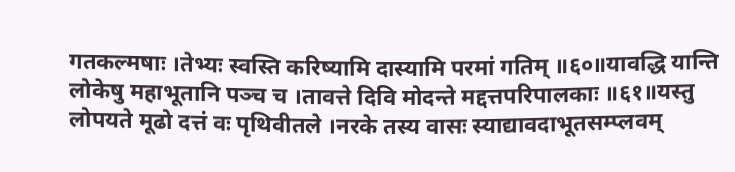गतकल्मषाः ।तेभ्यः स्वस्ति करिष्यामि दास्यामि परमां गतिम् ॥६०॥यावद्धि यान्ति लोकेषु महाभूतानि पञ्च च ।तावत्ते दिवि मोदन्ते मद्दत्तपरिपालकाः ॥६१॥यस्तु लोपयते मूढो दत्तं वः पृथिवीतले ।नरके तस्य वासः स्याद्यावदाभूतसम्प्लवम्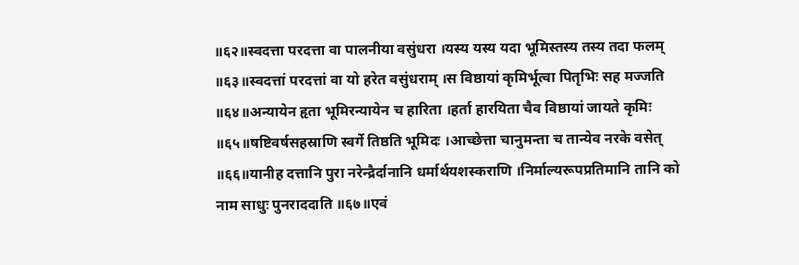॥६२॥स्वदत्ता परदत्ता वा पालनीया वसुंधरा ।यस्य यस्य यदा भूमिस्तस्य तस्य तदा फलम् ॥६३॥स्वदत्तां परदत्तां वा यो हरेत वसुंधराम् ।स विष्ठायां कृमिर्भूत्वा पितृभिः सह मज्जति ॥६४॥अन्यायेन हृता भूमिरन्यायेन च हारिता ।हर्ता हारयिता चैव विष्ठायां जायते कृमिः ॥६५॥षष्टिवर्षसहस्राणि स्वर्गे तिष्ठति भूमिदः ।आच्छेत्ता चानुमन्ता च तान्येव नरके वसेत् ॥६६॥यानीह दत्तानि पुरा नरेन्द्रैर्दानानि धर्मार्थयशस्कराणि ।निर्माल्यरूपप्रतिमानि तानि को नाम साधुः पुनराददाति ॥६७॥एवं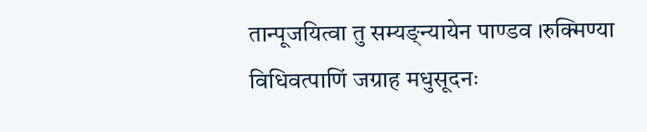तान्पूजयित्वा तु सम्यङ्न्यायेन पाण्डव ।रुक्मिण्या विधिवत्पाणिं जग्राह मधुसूदनः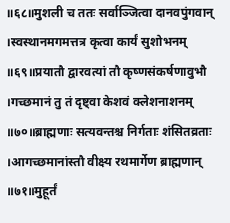॥६८॥मुशली च ततः सर्वाञ्जित्वा दानवपुंगवान् ।स्वस्थानमगमत्तत्र कृत्वा कार्यं सुशोभनम् ॥६९॥प्रयातौ द्वारवत्यां तौ कृष्णसंकर्षणावुभौ ।गच्छमानं तु तं दृष्ट्वा केशवं क्लेशनाशनम् ॥७०॥ब्राह्मणाः सत्यवन्तश्च निर्गताः शंसितव्रताः ।आगच्छमानांस्तौ वीक्ष्य रथमार्गेण ब्राह्मणान् ॥७१॥मुहूर्तं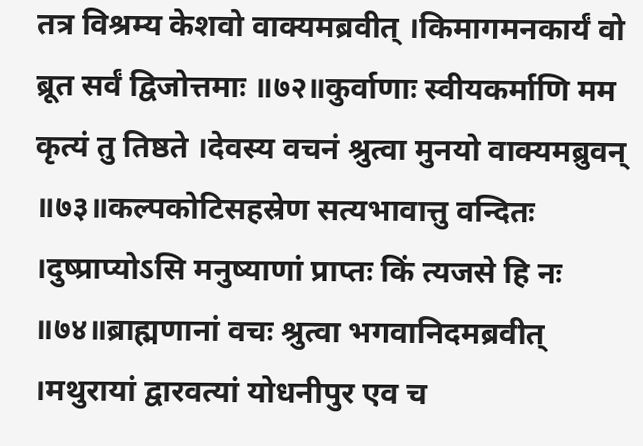तत्र विश्रम्य केशवो वाक्यमब्रवीत् ।किमागमनकार्यं वो ब्रूत सर्वं द्विजोत्तमाः ॥७२॥कुर्वाणाः स्वीयकर्माणि मम कृत्यं तु तिष्ठते ।देवस्य वचनं श्रुत्वा मुनयो वाक्यमब्रुवन् ॥७३॥कल्पकोटिसहस्रेण सत्यभावात्तु वन्दितः ।दुष्प्राप्योऽसि मनुष्याणां प्राप्तः किं त्यजसे हि नः ॥७४॥ब्राह्मणानां वचः श्रुत्वा भगवानिदमब्रवीत् ।मथुरायां द्वारवत्यां योधनीपुर एव च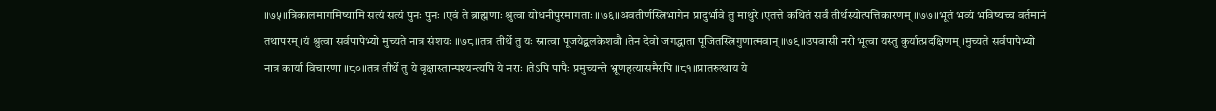॥७५॥त्रिकालमागमिष्यामि सत्यं सत्यं पुनः पुनः ।एवं ते ब्राह्मणाः श्रुत्वा योधनीपुरमागताः ॥७६॥अवतीर्णस्त्रिभागेन प्रादुर्भावे तु माथुरे ।एतत्ते कथितं सर्वं तीर्थस्योत्पत्तिकारणम् ॥७७॥भूतं भव्यं भविष्यच्च वर्तमानं तथापरम् ।यं श्रुत्वा सर्वपापेभ्यो मुच्यते नात्र संशयः ॥७८॥तत्र तीर्थे तु यः स्नात्वा पूजयेद्बलकेशवौ ।तेन देवो जगद्धाता पूजितस्त्रिगुणात्मवान् ॥७९॥उपवासी नरो भूत्वा यस्तु कुर्यात्प्रदक्षिणम् ।मुच्यते सर्वपापेभ्यो नात्र कार्या विचारणा ॥८०॥तत्र तीर्थे तु ये वृक्षास्तान्पश्यन्त्यपि ये नराः ।तेऽपि पापैः प्रमुच्यन्ते भ्रूणहत्यासमैरपि ॥८१॥प्रातरुत्थाय ये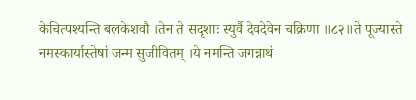केचित्पश्यन्ति बलकेशवौ ।तेन ते सदृशाः स्युर्वै देवदेवेन चक्रिणा ॥८२॥ते पूज्यास्ते नमस्कार्यास्तेषां जन्म सुजीवितम् ।ये नमन्ति जगन्नाथं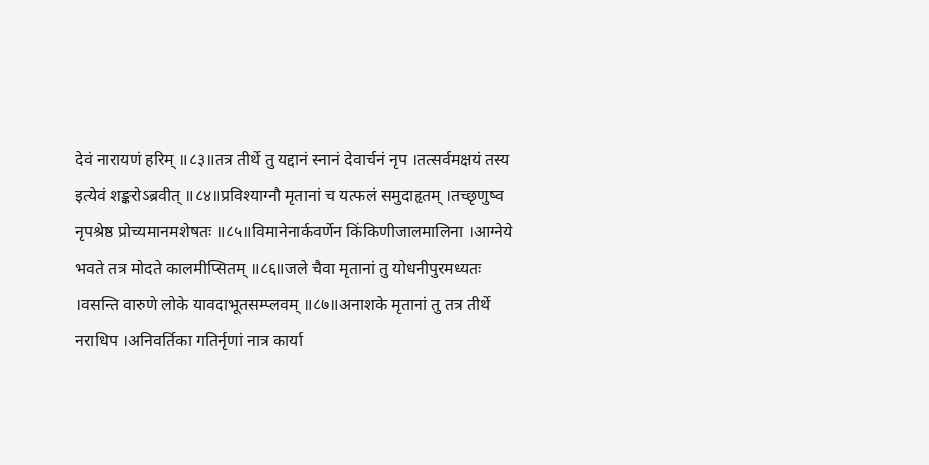देवं नारायणं हरिम् ॥८३॥तत्र तीर्थे तु यद्दानं स्नानं देवार्चनं नृप ।तत्सर्वमक्षयं तस्य इत्येवं शङ्करोऽब्रवीत् ॥८४॥प्रविश्याग्नौ मृतानां च यत्फलं समुदाहृतम् ।तच्छृणुष्व नृपश्रेष्ठ प्रोच्यमानमशेषतः ॥८५॥विमानेनार्कवर्णेन किंकिणीजालमालिना ।आग्नेये भवते तत्र मोदते कालमीप्सितम् ॥८६॥जले चैवा मृतानां तु योधनीपुरमध्यतः ।वसन्ति वारुणे लोके यावदाभूतसम्प्लवम् ॥८७॥अनाशके मृतानां तु तत्र तीर्थे नराधिप ।अनिवर्तिका गतिर्नृणां नात्र कार्या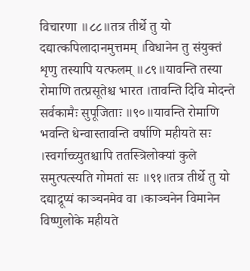विचारणा ॥८८॥तत्र तीर्थे तु यो दद्यात्कपिलादानमुत्तमम् ।विधानेन तु संयुक्तं शृणु तस्यापि यत्फलम् ॥८९॥यावन्ति तस्या रोमाणि तत्प्रसूतेश्च भारत ।तावन्ति दिवि मोदन्ते सर्वकामैः सुपूजिताः ॥९०॥यावन्ति रोमाणि भवन्ति धेन्वास्तावन्ति वर्षाणि महीयते सः ।स्वर्गाच्च्युतश्चापि ततस्त्रिलोक्यां कुले समुत्पत्स्यति गोमतां सः ॥९१॥तत्र तीर्थे तु यो दद्याद्रूप्यं काञ्चनमेव वा ।काञ्चनेन विमानेन विष्णुलोके महीयते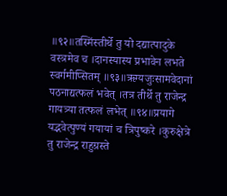॥९२॥तस्मिंस्तीर्थे तु यो दद्यात्पादुके वस्त्रमेव च ।दानस्यास्य प्रभावेन लभते स्वर्गमीप्सितम् ॥९३॥ऋग्यजुःसामवेदानां पठनाद्यत्फलं भवेत् ।तत्र तीर्थे तु राजेन्द्र गायत्र्या तत्फलं लभेत् ॥९४॥प्रयागे यद्भवेत्पुण्यं गयायां च त्रिपुष्करे ।कुरुक्षेत्रे तु राजेन्द्र राहुग्रस्ते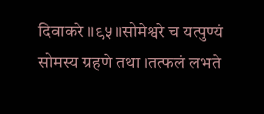दिवाकरे ॥९५॥सोमेश्वरे च यत्पुण्यं सोमस्य ग्रहणे तथा ।तत्फलं लभते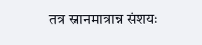तत्र स्नानमात्रान्न संशयः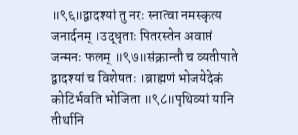॥९६॥द्वादश्यां तु नरः स्नात्वा नमस्कृत्य जनार्दनम् ।उद्धृताः पितरस्तेन अवाप्तं जन्मनः फलम् ॥९७॥संक्रान्तौ च व्यतीपाते द्वादश्यां च विशेषतः ।ब्राह्मणं भोजयेदेकं कोटिर्भवति भोजिता ॥९८॥पृथिव्यां यानि तीर्थानि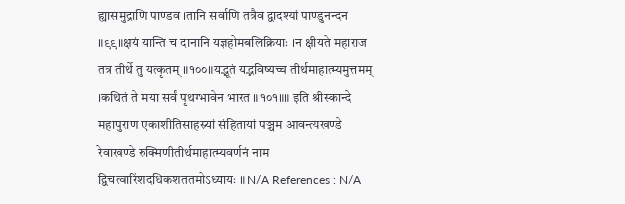ह्यासमुद्राणि पाण्डव ।तानि सर्वाणि तत्रैव द्वादश्यां पाण्डुनन्दन ॥९९॥क्षयं यान्ति च दानानि यज्ञहोमबलिक्रियाः ।न क्षीयते महाराज तत्र तीर्थे तु यत्कृतम् ॥१००॥यद्भूतं यद्भविष्यच्च तीर्थमाहात्म्यमुत्तमम् ।कथितं ते मया सर्वं पृथग्भावेन भारत ॥१०१॥॥ इति श्रीस्कान्दे महापुराण एकाशीतिसाहस्र्यां संहितायां पञ्चम आवन्त्यखण्डे रेवाखण्डे रुक्मिणीतीर्थमाहात्म्यवर्णनं नाम द्विचत्वारिंशदधिकशततमोऽध्यायः ॥ N/A References : N/A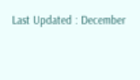Last Updated : December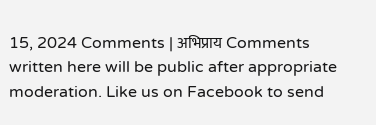15, 2024 Comments | अभिप्राय Comments written here will be public after appropriate moderation. Like us on Facebook to send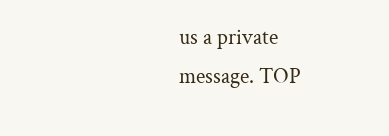us a private message. TOP